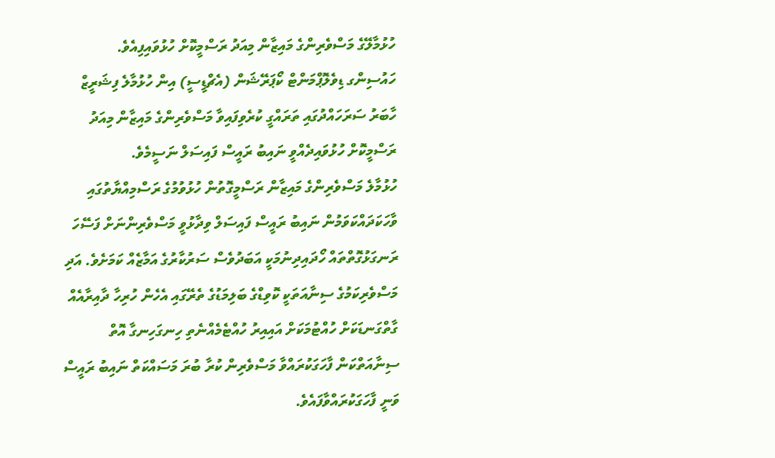ހުޅުމާލޭގެ މަސްވެރިންގެ މައިޒާން މިއަދު ރަސްމީކޮށް ހުޅުވައިފިއެވެ.
ހައުސިންގ ޑިވެލޮޕްމަންޓް ކޯޕަރޭޝަން (އެޗްޑީސީ) އިން ހުޅުމާލެ ފިޝަރީޒް ހާބަރު ސަރަހައްދުގައި ތަރައްގީ ކުރެވިފައިވާ މަސްވެރިންގެ މައިޒާން މިއަދު ރަސްމީކޮށް ހުޅުވައިދެއްވީ ނައިބު ރައީސް ފައިސަލް ނަސީމެވެ.
ހުޅުމާލެ މަސްވެރިންގެ މައިޒާން ރަސްމީގޮތުން ހުޅުވުމުގެ ރަސްމިއްޔާތުގައި ވާހަކަދައްކަވަމުން ނައިބު ރައީސް ފައިސަލް ވިދާޅުވީ މަސްވެރިންނަށް ފަސޭހަ ރަނގަޅުގޮތްތައް ހޯދައިދިނުމަކީ އަބަދުވެސް ސަރުކާރުގެ އަމާޒެއް ކަމަށެވެ. އަދި މަސްވެރިކަމުގެ ސިނާއަތަކީ ކޮވިޑްގެ ބަލިމަޑުގެ ތެރޭގައި އެހެން ހުރިހާ ދާއިރާއެއް ގާތްގަނޑަކަށް ހުއްޓުމަކަށް އައިއިރު ހުއްޓެމެއްނެތި ހިނގަހިނގާ އޮތް ސިނާއަތްކަން ފާހަގަކުރައްވާ މަސްވެރިން ކުރާ ބުރަ މަސައްކަތް ނައިބު ރައީސް ވަނީ ފާހަގަކުރައްވާފައެވެ.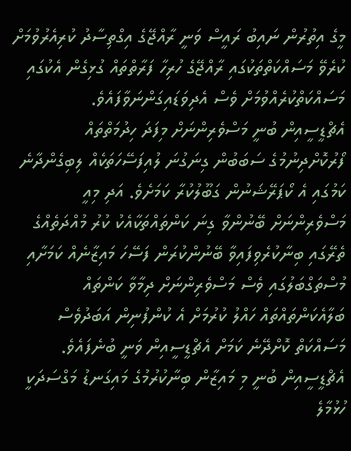މީގެ އިތުރުން ނައިބު ރައީސް ވަނީ ރާއްޖޭގެ އިގްތިސާދު ކުރިއެރުވުމަށް ކުރެވޭ މަސައްކަތްތަކުގައި ރާއްޖޭގެ ހުރިހާ ފަރާތްތައް ގުޅިގެން އެކުގައި މަސައްކަތްކުރެއްވުމަށް ވެސް އެދިވަޑައިގަންނަވާފައެވެ.
އެޗްޑީސީއިން ބުނީ މަސްވެރިންނަށް މިފަދަ ހިދުމަތްތައް ފޯރުކޮށްދިނުމުގެ ސަބަބުން ގިނަގުނަ ލުއިފަސޭހަތަކެއް ލިބިގެންދާނެ ކަމުގައި އެ ކޯޕަރޭޝަނުން ގަބޫލުކުރާ ކަމަށެވެ. އަދި މިއީ މަސްވެރިންނަށް ބޭނުންވާ ގިނަ ކަންތައްތަކާއެކު ކުރު މުއްދަތެއްގެ ތެރޭގައި ބިނާކުރެވިފައިވާ ބޭނުންކުރަން ފަސޭހަ މައިޒާނެއް ކަމަށާއި މުސްތަގްބަލުގައި ވެސް މަސްވެރިންނަށް ދިމާވާ ކަންތައް ބަލާއެކަންތައްތައް ހައްލު ކުރުމަށް އެ ކުންފުނިން އަބަދުވެސް މަސައްކަތް ކޮށްދޭނެ ކަމަށް އެޗްޑީސީއިން ވަނީ ބުނެފައެވެ.
އެޗްޑީސީއިން ބުނީ މި މައިޒާން ބިނާކުރުމުގެ މައިގަނޑު މަގްސަދަކީ ހުޅުމާލެ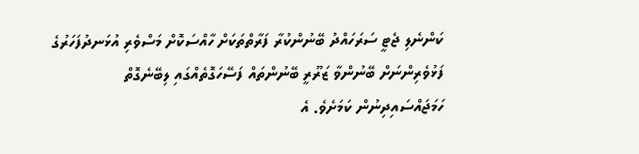ކަންނެލި ޖެޓީ ސަރަހައްދު ބޭނުންކުރާ ފަރާތްތަކަށް ހާއްސަކޮށް މަސްވެރި އުޅަނދުފަހަރުގެ ފަޅުވެރިންނަށް ބޭނުންވާ ޒަރޫރީ ބޭނުންތައް ފަސޭހަގޮތެއްގައި ލިބޭނެގޮތް ހަމަޖައްސައިދިނުން ކަމަށެވެ. އެ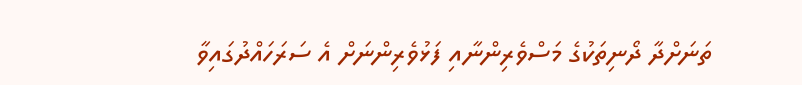ތަނަށްދާ ދޯނިތަކުގެ މަސްވެރިންނާއި ފަޅުވެރިންނަށް އެ ސަރަހައްދުގައިވާ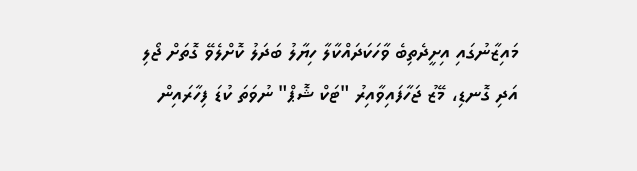މައިޒާނުގައި އިށީދެތިބެ ވާހަކަދައްކާލާ ހިޔާލު ބަދަލު ކޮށްލެވޭ ގޮތަށް ޖޯލި އަދި ގޮނޑި، މޭޒު ޖަހާފައިވާއިރު "ޓަކް ޝޮޕް" ނުވަތަ ކުޑަ ފިހާރައިން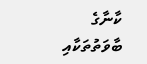ކާނާގެ ބާވަތުތަކާއި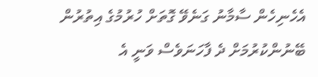އެހެނިހެން ސާމާނު ގަނެވޭ ގޮތަށް ހުރުމުގެ އިތުރުން ބޭނުންކުރުމަށް ދެ ފާހަނަވެސް ވަނީ އެ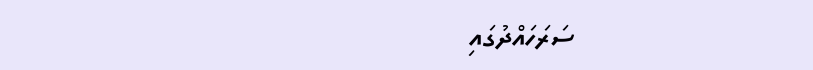ސަރަހައްދުގައި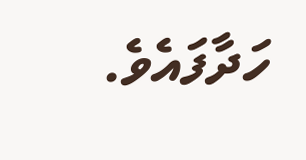ހަދާފައެވެ.